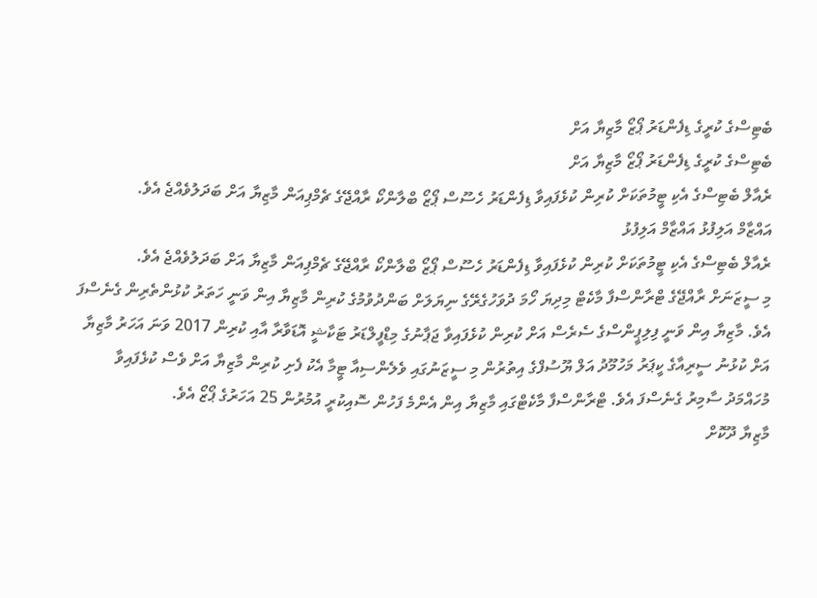ބެޓިސްގެ ކުރީގެ ޑިފެންޑަރު ޕޯޒޯ މާޒިޔާ އަށް
ބެޓިސްގެ ކުރީގެ ޑިފެންޑަރު ޕޯޒޯ މާޒިޔާ އަށް
ރެއާލް ބެޓިސްގެ އެކި ޓީމުތަކަށް ކުރިން ކުޅެފައިވާ ޑިފެންޑަރު ހެސޫސް ޕޯޒޯ ބްލާންކޯ ރާއްޖޭގެ ޗެމްޕިއަން މާޒިޔާ އަށް ބަދަލުވެއްޖެ އެވެ.
އައްޒާމް އަލިފުޅު އައްޒާމް އަލިފުޅު
ރެއާލް ބެޓިސްގެ އެކި ޓީމުތަކަށް ކުރިން ކުޅެފައިވާ ޑިފެންޑަރު ހެސޫސް ޕޯޒޯ ބްލާންކޯ ރާއްޖޭގެ ޗެމްޕިއަން މާޒިޔާ އަށް ބަދަލުވެއްޖެ އެވެ.
މި ސީޒަނަށް ރާއްޖޭގެ ޓްރާންސްފާ މާކެޓް މިދިޔަ ހޯމަ ދުވަހުގެރޭގެ ނިޔަލަށް ބަންދުވުމުގެ ކުރިން މާޒިޔާ އިން ވަނީ ހަތަރު ކުޅުންތެރިން ގެނެސްފަ އެވެ. މާޒިޔާ އިން ވަނީ ފިލިޕީންސްގެ ސެރެސް އަށް ކުރިން ކުޅެފައިވާ ޖަޕާނުގެ މިޑްފީލްޑަރު ޓަކާޝީ އޮޑަވާރާ އާއި ކުރިން 2017 ވަނަ އަހަރު މާޒިޔާ އަށް ކުޅުނު ސީރިއާގެ ކީޕަރު މަހުމޫދު އަލް ޔޫސުފްގެ އިތުރުން މި ސީޒަނުގައި ވެލެންސިއާ ޓީމާ އެކު ފެށި ކުރިން މާޒިޔާ އަށް ވެސް ކުޅެފައިވާ މުހައްމަދު ސާމިރު ގެނެސްފަ އެވެ. ޓްރާންސްފާ މާކެޓްގައި މާޒިޔާ އިން އެންމެ ފަހުން ސޮއިކުރީ އުމުރުން 25 އަހަރުގެ ޕޯޒޯ އެވެ.
މާޒިޔާ ދޫކޮށް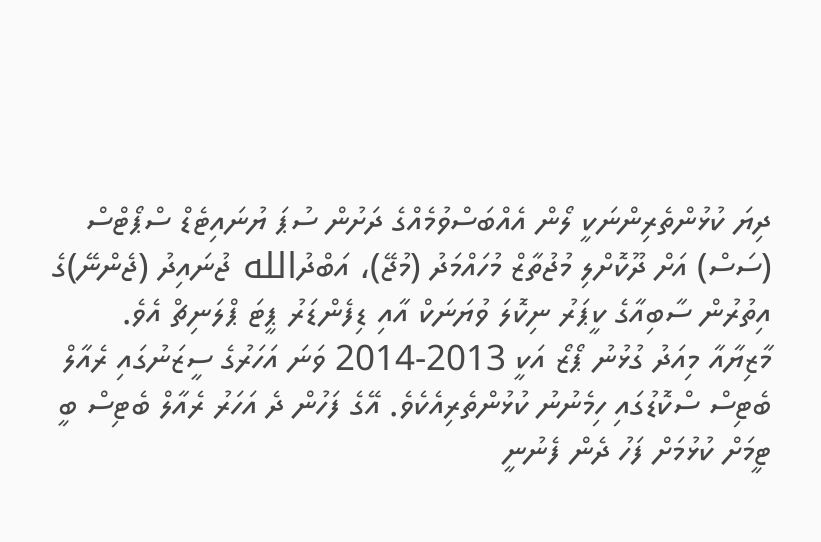ދިޔަ ކުޅުންތެރިންނަކީ ލޯން އެއްބަސްވުމެއްގެ ދަށުން ސުޕަ ޔުނައިޓެޑް ސްޕޯޓްސް (ސަސް) އަށް ދޫކޮށްލި މުޖުތާޒް މުހައްމަދު (މުޖޭ)، އަބްދުالله ޖުނައިދު (ޖެންނޭ)ގެ އިތުރުން ސާބިއާގެ ކީޕަރު ނިކޮލަ ވުޔަނަކް އާއި ޑިފެންޑަރު ޕީޓަ ޕްލަނިޗް އެވެ.
މާޒިޔާއާ މިއަދު ގުޅުނު ޕޯޒޯ އަކީ 2013-2014 ވަނަ އަހަރުގެ ސީޒަނުގައި ރެއާލް ބެޓިސް ސްކޮޑުގައި ހިމެނުނު ކުޅުންތެރިއެކެވެ. އޭގެ ފަހުން ދެ އަހަރު ރެއާލް ބެޓިސް ބީ ޓީމަށް ކުޅުމަށް ފަހު ދެން ފެނުނީ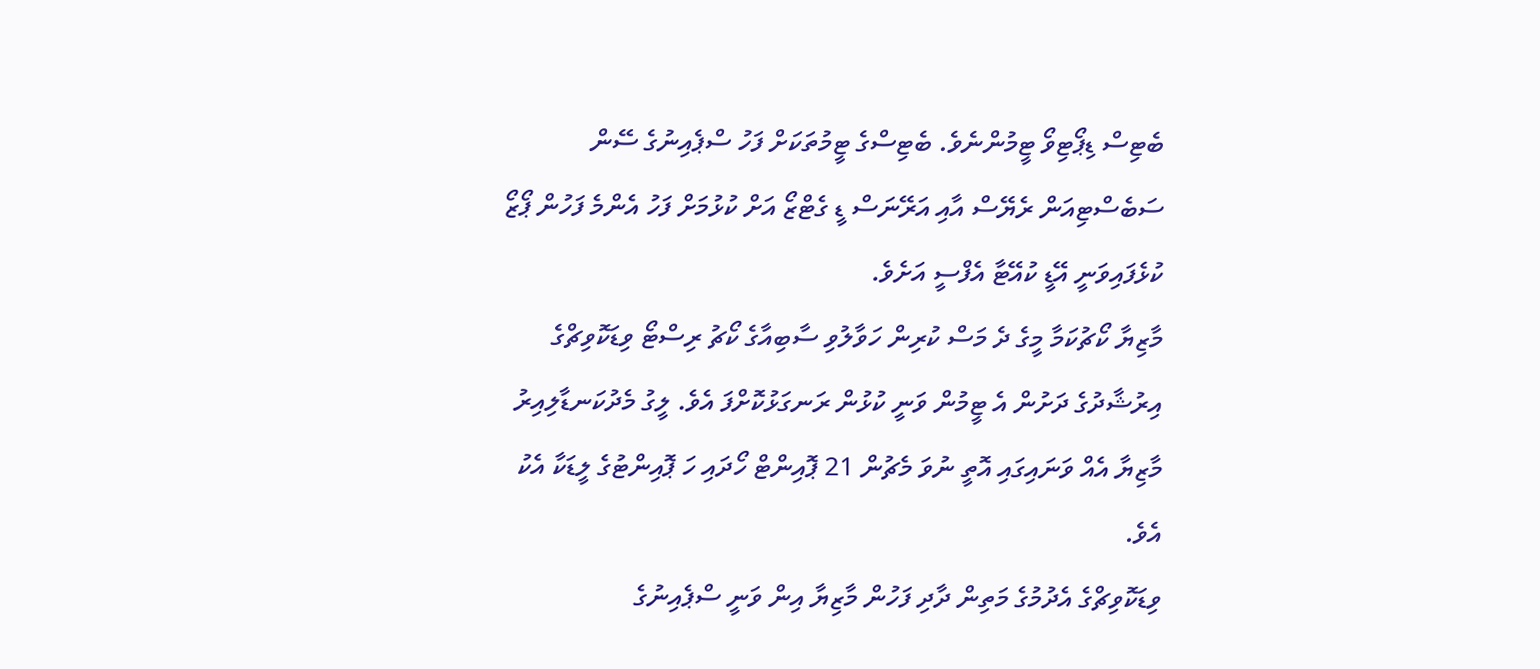ބެޓިސް ޑިޕޯޓިވޯ ޓީމުންނެވެ. ބެޓިސްގެ ޓީމުތަކަށް ފަހު ސްޕެއިނުގެ ސޭން ސަބެސްޓިއަން ރެޔޭސް އާއި އަރޭނަސް ޑީ ގެޓްޒޯ އަށް ކުޅުމަށް ފަހު އެންމެ ފަހުން ޕޯޒޯ ކުޅެފައިވަނީ އޭޑީ ކުއޭޓާ އެފްސީ އަށެވެ.
މާޒިޔާ ކޯޗުކަމާ މީގެ ދެ މަސް ކުރިން ހަވާލުވި ސާބިއާގެ ކޯޗު ރިސްޓޯ ވިޑަކޮވިޗްގެ އިރުޝާދުގެ ދަށުން އެ ޓީމުން ވަނީ ކުޅުން ރަނގަޅުކޮށްފަ އެވެ. ލީގު މެދުކަނޑާލިއިރު މާޒިޔާ އެއް ވަނައިގައި އޮތީ ނުވަ މެޗުން 21 ޕޮއިންޓް ހޯދައި ހަ ޕޮއިންޓުގެ ލީޑަކާ އެކު އެވެ.
ވިޑަކޮވިޗްގެ އެދުމުގެ މަތިން ދާދި ފަހުން މާޒިޔާ އިން ވަނީ ސްޕެއިނުގެ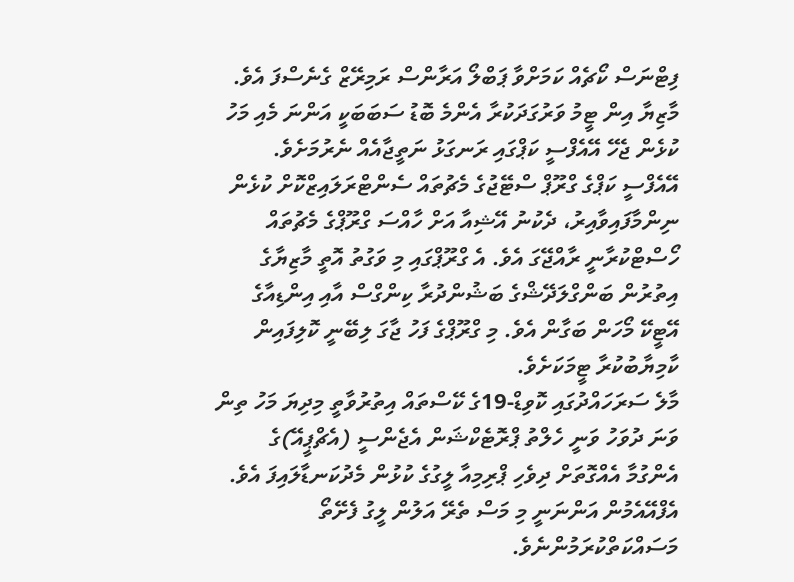ފިޓްނަސް ކޯޗެއް ކަމަށްވާ ޕަބްލޯ އަރާންސް ރަމިރޭޒް ގެނެސްފަ އެވެ.
މާޒިޔާ އިން ޓީމު ވަރުގަދަކުރާ އެންމެ ބޮޑު ސަބަބަކީ އަންނަ މެއި މަހު ކުޅެން ޖެހޭ އޭއެފްސީ ކަޕްގައި ރަނގަޅު ނަތީޖާއެއް ނެރުމަށެވެ. އޭއެފްސީ ކަޕްގެ ގްރޫޕް ސްޓޭޖުގެ މެޗުތައް ސެންޓްރަލައިޒްކޮށް ކުޅެން ނިންމާފައިވާއިރު، ދެކުނު އޭޝިއާ އަށް ހާއްސަ ގްރޫޕްގެ މެޗުތައް ހޯސްޓްކުރާނީ ރާއްޖޭގަ އެވެ. އެ ގްރޫޕްގައި މި ވަގުތު އޮތީ މާޒިޔާގެ އިތުރުން ބަންގްލަދޭޝްގެ ބަޝުންދުރާ ކިންގްސް އާއި އިންޑިއާގެ އޭޓީކޭ މޯހަން ބަގާން އެވެ. މި ގްރޫޕްގެ ފަހު ޖާގަ ލިބޭނީ ކޮލިފައިން ކާމިޔާބުކުރާ ޓީމަކަށެވެ.
މާލެ ސަރަހައްދުގައި ކޮވިޑް-19ގެ ކޭސްތައް އިތުރުވާތީ މިދިޔަ މަހު ތިން ވަނަ ދުވަހު ވަނީ ހެލްތު ޕްރޮޓެކްޝަން އެޖެންސީ (އެޗްޕީއޭ)ގެ އެންގުމާ އެއްގޮތަށް ދިވެހި ޕްރިމިއާ ލީގުގެ ކުޅުން މެދުކަނޑާލައިފަ އެވެ. އެފްއޭއެމުން އަންނަނީ މި މަސް ތެރޭ އަލުން ލީގު ފެށޭތޯ މަސައްކަތްކުރަމުންނެވެ.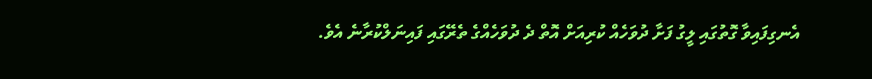އެނގިފައިވާ ގޮތުގައި ލީގު ފަށާ ދުވަހެއް ކުރިއަށް އޮތް ދެ ދުވަހެއްގެ ތެރޭގައި ފައިނަލްކުރާނެ އެވެ.